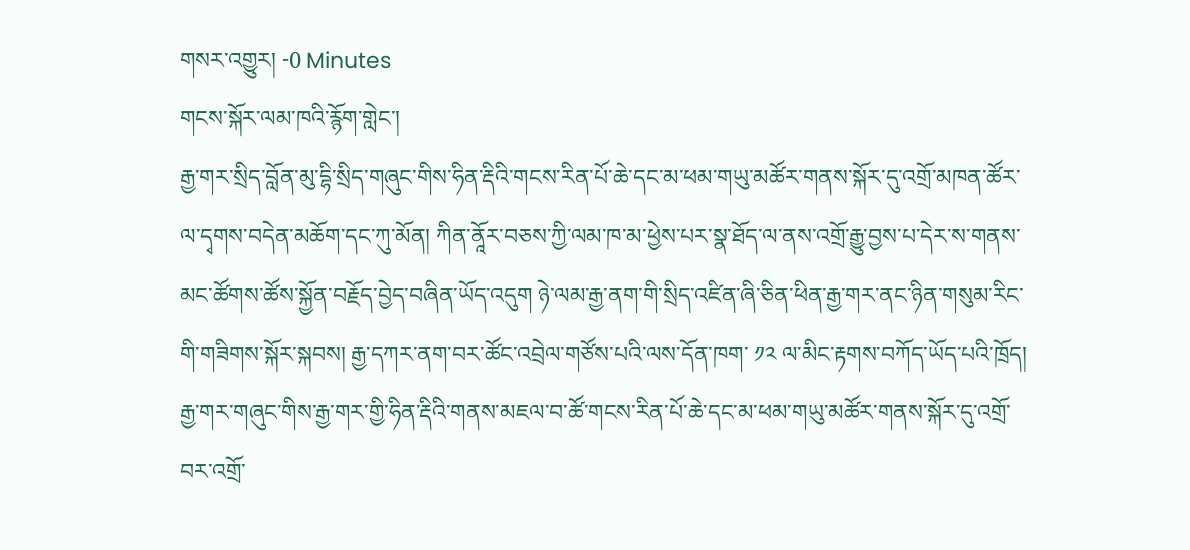གསར་འགྱུར། -0 Minutes
གངས་སྐོར་ལམ་ཁའི་རྙོག་གླེང་།
རྒྱ་གར་སྲིད་བློན་མུ་དྷི་སྲིད་གཞུང་གིས་ཧིན་རྡིའི་གངས་རིན་པོ་ཆེ་དང་མ་ཕམ་གཡུ་མཚོར་གནས་སྐོར་དུ་འགྲོ་མཁན་ཚོར་ལ་དྭགས་བདེན་མཆོག་དང་ཀུ་མོན། ཀིན་ནཱོར་བཅས་ཀྱི་ལམ་ཁ་མ་ཕྱེས་པར་སྣ་ཐོད་ལ་ནས་འགྲོ་རྒྱུ་བྱས་པ་དེར་ས་གནས་མང་ཚོགས་ཚོས་སྐྱོན་བརྗོད་བྱེད་བཞིན་ཡོད་འདུག ཉེ་ལམ་རྒྱ་ནག་གི་སྲིད་འཛིན་ཞི་ཅིན་ཕིན་རྒྱ་གར་ནང་ཉིན་གསུམ་རིང་གི་གཟིགས་སྐོར་སྐབས། རྒྱ་དཀར་ནག་བར་ཚོང་འབྲེལ་གཙོས་པའི་ལས་དོན་ཁག་ ༡༢ ལ་མིང་རྟགས་བཀོད་ཡོད་པའི་ཁྲོད། རྒྱ་གར་གཞུང་གིས་རྒྱ་གར་གྱི་ཧིན་རྡིའི་གནས་མཇལ་བ་ཚོ་གངས་རིན་པོ་ཆེ་དང་མ་ཕམ་གཡུ་མཚོར་གནས་སྐོར་དུ་འགྲོ་བར་འགྲོ་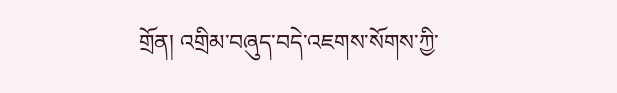གྲོན། འགྲིམ་བཞུད་བདེ་འཇགས་སོགས་ཀྱི་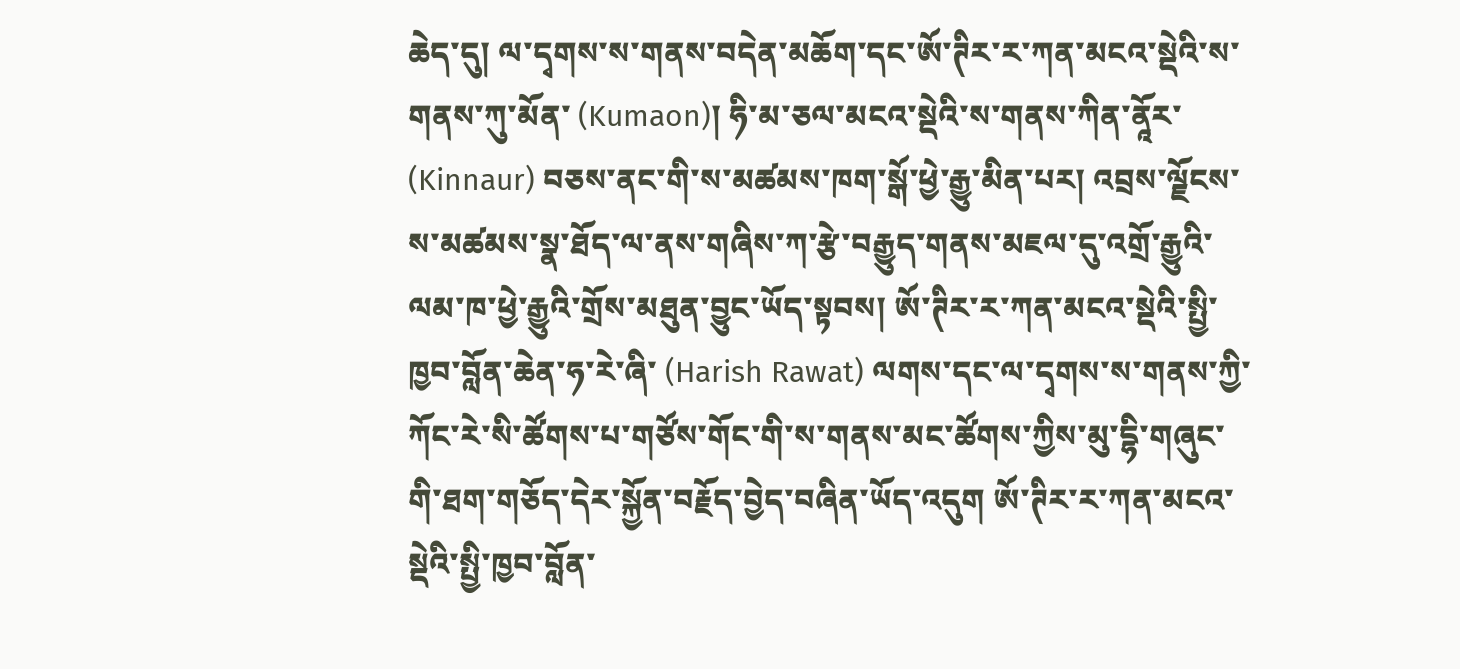ཆེད་དུ། ལ་དྭགས་ས་གནས་བདེན་མཆོག་དང་ཨོ་ཊིར་ར་ཀན་མངའ་སྡེའི་ས་གནས་ཀུ་མོན་ (Kumaon)། ཧི་མ་ཅལ་མངའ་སྡེའི་ས་གནས་ཀིན་ནཱོར་ (Kinnaur) བཅས་ནང་གི་ས་མཚམས་ཁག་སྒོ་ཕྱེ་རྒྱུ་མིན་པར། འབྲས་ལྗོངས་ས་མཚམས་སྣ་ཐོད་ལ་ནས་གཞིས་ཀ་རྩེ་བརྒྱུད་གནས་མཇལ་དུ་འགྲོ་རྒྱུའི་ལམ་ཁ་ཕྱེ་རྒྱུའི་གྲོས་མཐུན་བྱུང་ཡོད་སྟབས། ཨོ་ཊིར་ར་ཀན་མངའ་སྡེའི་སྤྱི་ཁྱབ་བློན་ཆེན་ཧ་རེ་ཞི་ (Harish Rawat) ལགས་དང་ལ་དྭགས་ས་གནས་ཀྱི་ཀོང་རེ་སི་ཚོགས་པ་གཙོས་གོང་གི་ས་གནས་མང་ཚོགས་ཀྱིས་མུ་དྷི་གཞུང་གི་ཐག་གཅོད་དེར་སྐྱོན་བརྗོད་བྱེད་བཞིན་ཡོད་འདུག ཨོ་ཊིར་ར་ཀན་མངའ་སྡེའི་སྤྱི་ཁྱབ་བློན་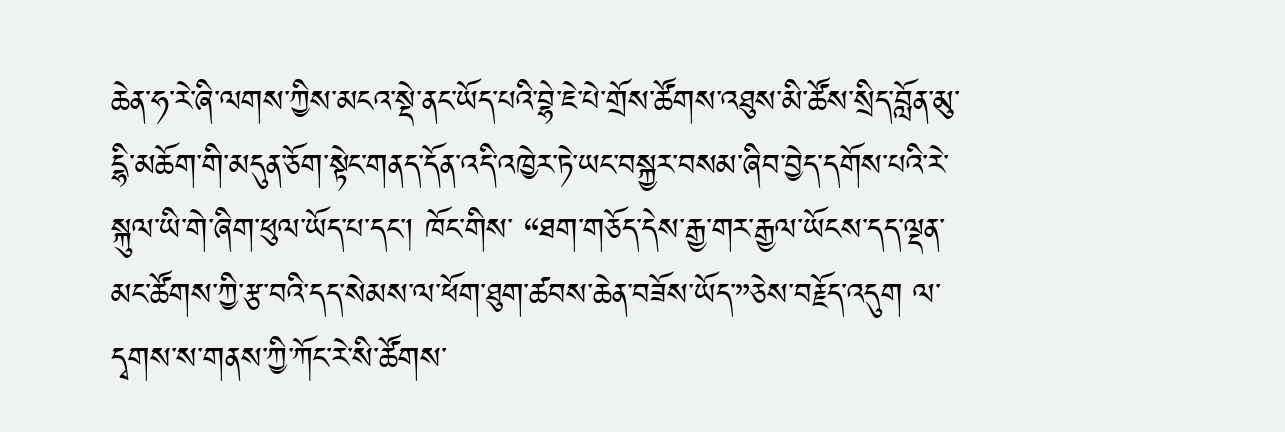ཆེན་ཧ་རེ་ཞི་ལགས་ཀྱིས་མངའ་སྡེ་ནང་ཡོད་པའི་བྷེ་ཇེ་པེ་གྲོས་ཚོགས་འཐུས་མི་ཚོས་སྲིད་བློན་མུ་དྷི་མཆོག་གི་མདུན་ཅོག་སྟེང་གནད་དོན་འདི་འཁྱེར་ཏེ་ཡང་བསྐྱར་བསམ་ཞིབ་བྱེད་དགོས་པའི་རེ་སྐུལ་ཡི་གེ་ཞིག་ཕུལ་ཡོད་པ་དང་། ཁོང་གིས་ “ཐག་གཅོད་དེས་རྒྱ་གར་རྒྱལ་ཡོངས་དད་ལྡན་མང་ཚོགས་ཀྱི་རྩ་བའི་དད་སེམས་ལ་ཕོག་ཐུག་ཚབས་ཆེན་བཟོས་ཡོད་”ཅེས་བརྗོད་འདུག ལ་དྭགས་ས་གནས་ཀྱི་ཀོང་རེ་སི་ཚོགས་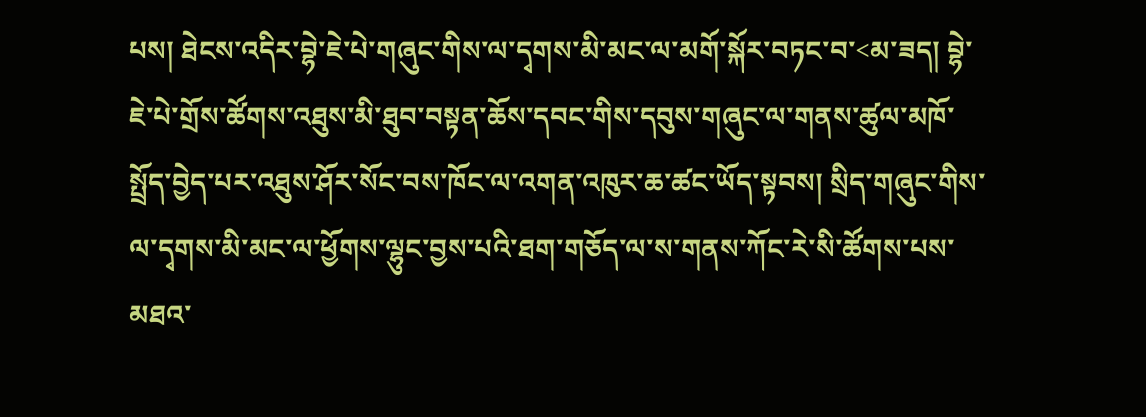པས། ཐེངས་འདིར་བྷེ་ཇེ་པེ་གཞུང་གིས་ལ་དྭགས་མི་མང་ལ་མགོ་སྐོར་བཏང་བ་<མ་ཟད། བྷེ་ཇེ་པེ་གྲོས་ཚོགས་འཐུས་མི་ཐུབ་བསྟན་ཆོས་དབང་གིས་དབུས་གཞུང་ལ་གནས་ཚུལ་མཁོ་སྤྲོད་བྱེད་པར་འཐུས་ཤོར་སོང་བས་ཁོང་ལ་འགན་འཁུར་ཆ་ཚང་ཡོད་སྟབས། སྲིད་གཞུང་གིས་ལ་དྭགས་མི་མང་ལ་ཕྱོགས་ལྷུང་བྱས་པའི་ཐག་གཅོད་ལ་ས་གནས་ཀོང་རེ་སི་ཚོགས་པས་མཐའ་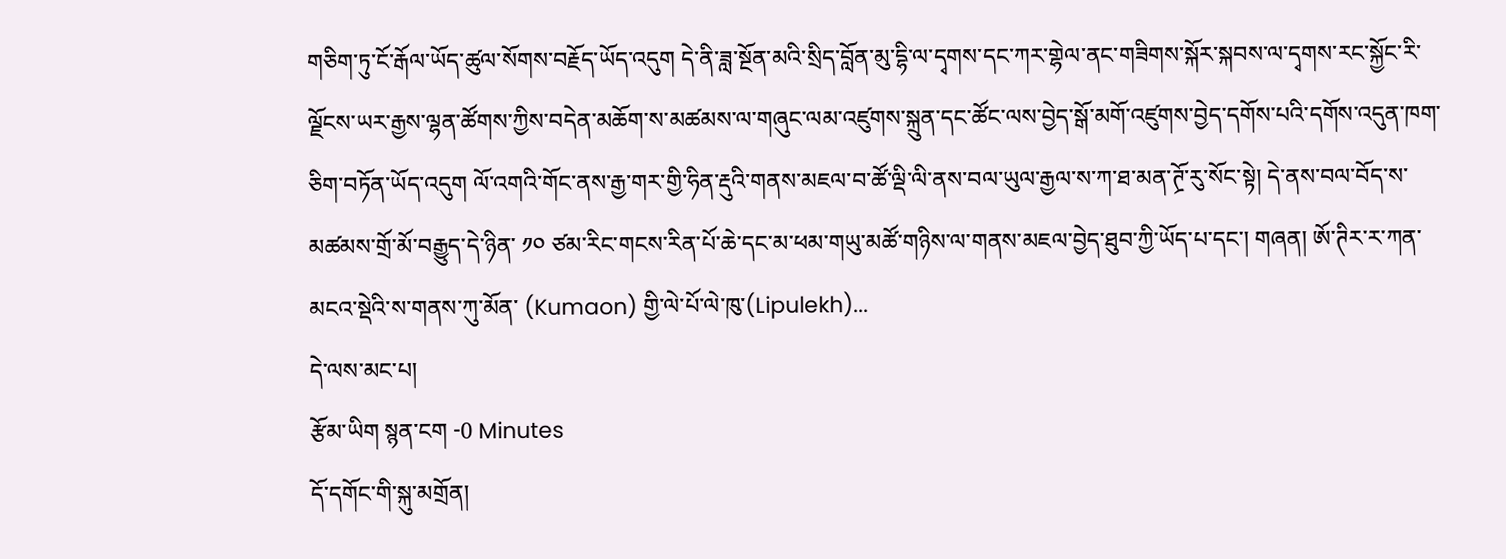གཅིག་ཏུ་ངོ་རྒོལ་ཡོད་ཚུལ་སོགས་བརྗོད་ཡོད་འདུག དེ་ནི་ཟླ་སྔོན་མའི་སྲིད་བློན་མུ་དྷི་ལ་དྭགས་དང་ཀར་གྷེལ་ནང་གཟིགས་སྐོར་སྐབས་ལ་དྭགས་རང་སྐྱོང་རི་ལྗོངས་ཡར་རྒྱས་ལྷན་ཚོགས་ཀྱིས་བདེན་མཆོག་ས་མཚམས་ལ་གཞུང་ལམ་འཛུགས་སྐྲུན་དང་ཚོང་ལས་བྱེད་སྒོ་མགོ་འཛུགས་བྱེད་དགོས་པའི་དགོས་འདུན་ཁག་ཅིག་བཏོན་ཡོད་འདུག ལོ་འགའི་གོང་ནས་རྒྱ་གར་གྱི་ཧིན་རྡུའི་གནས་མཇལ་བ་ཚོ་ལྡི་ལི་ནས་བལ་ཡུལ་རྒྱལ་ས་ཀ་ཐ་མན་ཊྲོ་རུ་སོང་སྟེ། དེ་ནས་བལ་བོད་ས་མཚམས་གྲོ་མོ་བརྒྱུད་དེ་ཉིན་ ༡༠ ཙམ་རིང་གངས་རིན་པོ་ཆེ་དང་མ་ཕམ་གཡུ་མཚོ་གཉིས་ལ་གནས་མཇལ་བྱེད་ཐུབ་ཀྱི་ཡོད་པ་དང་། གཞན། ཨོ་ཊིར་ར་ཀན་མངའ་སྡེའི་ས་གནས་ཀུ་མོན་ (Kumaon) གྱི་ལེ་པོ་ལེ་ཁུ་(Lipulekh)...
དེ་ལས་མང་པ།
རྩོམ་ཡིག སྙན་ངག -0 Minutes
དོ་དགོང་གི་སྐུ་མགྲོན།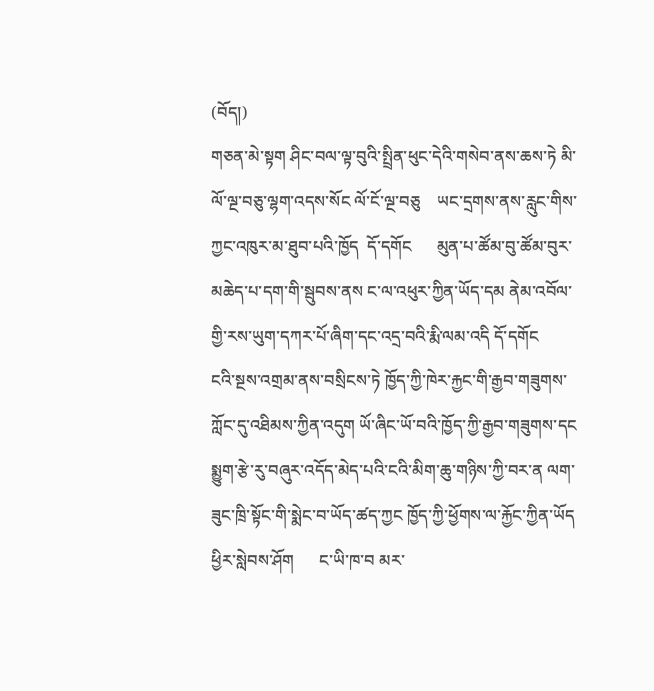(བོད།)
གཅན་མེ་སྟག ཤིང་བལ་ལྟ་བུའི་སྤྲིན་ཕུང་དེའི་གསེབ་ནས་ཆས་ཏེ མི་ལོ་ལྔ་བཅུ་ལྷག་འདས་སོང ལོ་ངོ་ལྔ་བཅུ    ཡང་དྲགས་ནས་རླུང་གིས་ཀྱང་འཁུར་མ་ཐུབ་པའི་ཁྱོད  དོ་དགོང      མུན་པ་ཚོམ་བུ་ཚོམ་བུར་མཆེད་པ་དག་གི་སྦུབས་ནས ང་ལ་འཕུར་ཀྱིན་ཡོད་དམ ནེམ་འབོལ་གྱི་རས་ཡུག་དཀར་པོ་ཞིག་དང་འདྲ་བའི་རྨི་ལམ་འདི དོ་དགོང      ངའི་སྔས་འགྲམ་ནས་བསྲིངས་ཏེ ཁྱོད་ཀྱི་ཁེར་རྐྱང་གི་རྒྱབ་གཟུགས་ཀློང་དུ་འཐིམས་ཀྱིན་འདུག ཡོ་ཞིང་ཡོ་བའི་ཁྱོད་ཀྱི་རྒྱབ་གཟུགས་དང སྨྱུག་རྩེ་རུ་བཞུར་འདོད་མེད་པའི་ངའི་མིག་ཆུ་གཉིས་ཀྱི་བར་ན ལག་ཟུང་ཁྲི་སྟོང་གི་སྨེང་བ་ཡོད་ཚད་ཀྱང ཁྱོད་ཀྱི་ཕྱོགས་ལ་རྐྱོང་ཀྱིན་ཡོད ཕྱིར་སླེབས་ཤོག      ང་ཡི་ཁ་བ མར་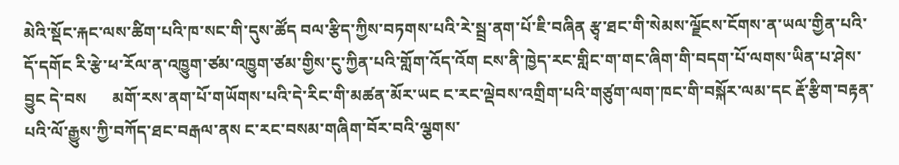མེའི་སྡོང་རྐང་ལས་ཚིག་པའི་ཁ་སང་གི་དུས་ཚོད བལ་རྩིད་ཀྱིས་བཏགས་པའི་རེ་སྦྲ་ནག་པོ་ཇི་བཞིན རྩྭ་ཐང་གི་སེམས་ལྗོངས་ངོགས་ན་ཡལ་གྱིན་པའི་དོ་དགོང རི་རྩེ་ཕ་རོལ་ན་འཁྱུག་ཙམ་འཁྱུག་ཙམ་གྱིས་ངུ་ཀྱིན་པའི་གློག་འོད་འོག ངས་ནི་ཁྱེད་རང་གླིང་ག་གང་ཞིག་གི་བདག་པོ་ལགས་ཡིན་པ་ཤེས་བྱུང དེ་བས      མགོ་རས་ནག་པོ་གཡོགས་པའི་དེ་རིང་གི་མཚན་མོར་ཡང ང་རང་ལྡེབས་འགྲིག་པའི་གཙུག་ལག་ཁང་གི་བསྐོར་ལམ་དང རྡོ་རྩིག་བརྟན་པའི་ལོ་རྒྱུས་ཀྱི་བཀོད་ཐང་བརྒལ་ནས ང་རང་བསམ་གཞིག་བོར་བའི་ལྕགས་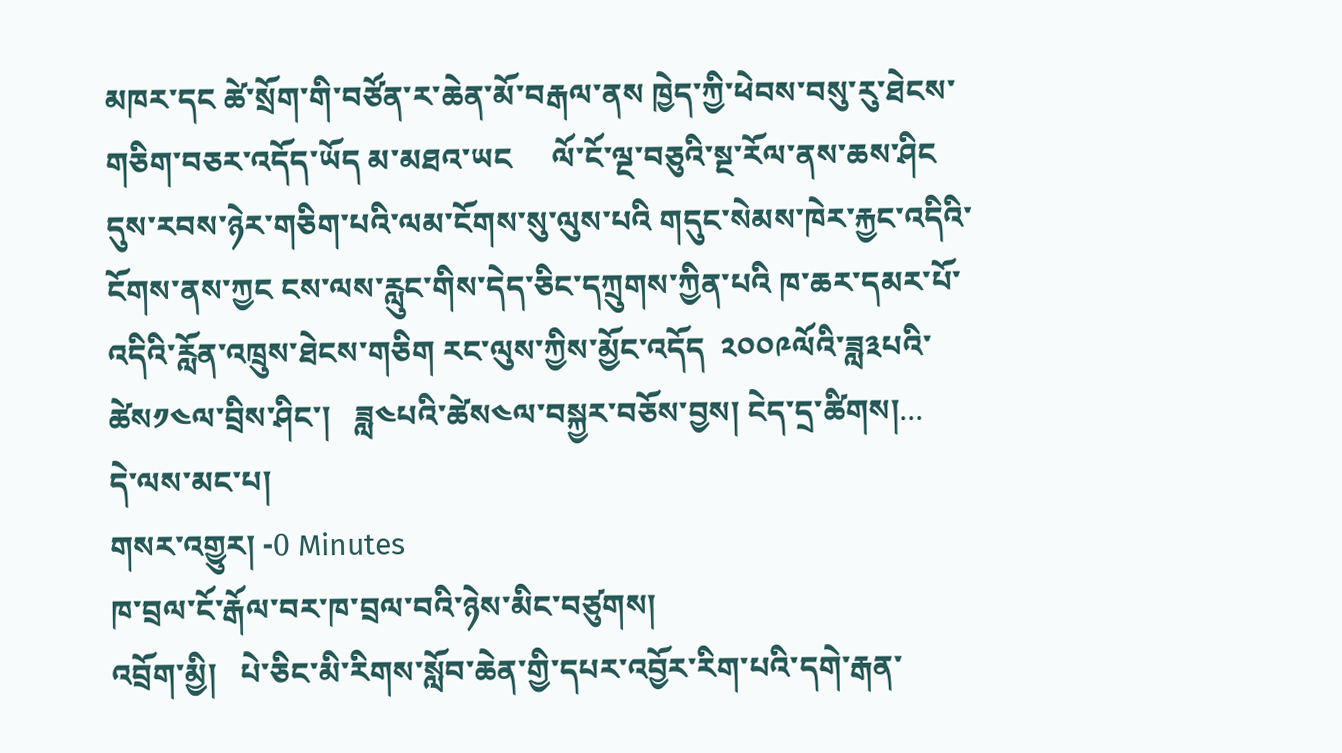མཁར་དང ཚེ་སྲོག་གི་བཙོན་ར་ཆེན་མོ་བརྒལ་ནས ཁྱེད་ཀྱི་ཕེབས་བསུ་རུ་ཐེངས་གཅིག་བཅར་འདོད་ཡོད མ་མཐའ་ཡང     ལོ་ངོ་ལྔ་བཅུའི་སྔ་རོལ་ནས་ཆས་ཤིང དུས་རབས་ཉེར་གཅིག་པའི་ལམ་ངོགས་སུ་ལུས་པའི གདུང་སེམས་ཁེར་རྐྱང་འདིའི་ངོགས་ནས་ཀྱང ངས་ལས་རླུང་གིས་དེད་ཅིང་དཀྲུགས་ཀྱིན་པའི ཁ་ཆར་དམར་པོ་འདིའི་རློན་འཁྲུས་ཐེངས་གཅིག རང་ལུས་ཀྱིས་མྱོང་འདོད  ༢༠༠༩ལོའི་ཟླ༣པའི་ཚེས༡༤ལ་བྲིས་ཤིང་།   ཟླ༤པའི་ཚེས༤ལ་བསྐྱར་བཅོས་བྱས། ངེད་དྲ་ཚིགས།...
དེ་ལས་མང་པ།
གསར་འགྱུར། -0 Minutes
ཁ་བྲལ་ངོ་རྒོལ་བར་ཁ་བྲལ་བའི་ཉེས་མིང་བཙུགས།
འབྲོག་མྱི།   པེ་ཅིང་མི་རིགས་སློབ་ཆེན་གྱི་དཔར་འབྱོར་རིག་པའི་དགེ་རྒན་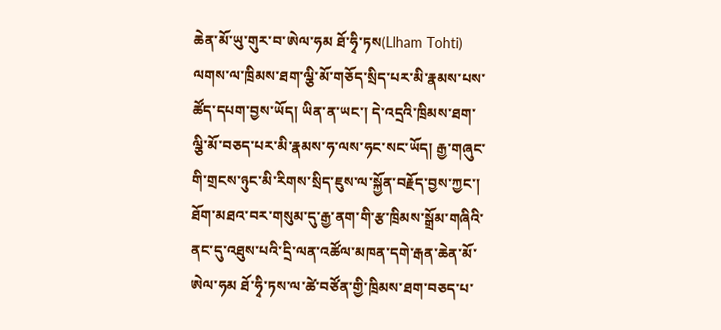ཆེན་མོ་ཡུ་གུར་བ་ཨེལ་ཧམ ཐོ་ཧྭི་ཏས(Llham Tohti) ལགས་ལ་ཁྲིམས་ཐག་ལྕི་མོ་གཅོད་སྲིད་པར་མི་རྣམས་པས་ཚོད་དཔག་བྱས་ཡོད། ཡིན་ན་ཡང་། དེ་འདྲའི་ཁྲིམས་ཐག་ལྕི་མོ་བཅད་པར་མི་རྣམས་ཧ་ལས་ཧང་སང་ཡོད། རྒྱ་གཞུང་གི་གྲངས་ཉུང་མི་རིགས་སྲིད་ཇུས་ལ་སྐྱོན་བརྗོད་བྱས་ཀྱང་། ཐོག་མཐའ་བར་གསུམ་དུ་རྒྱ་ནག་གི་རྩ་ཁྲིམས་སྒྲོམ་གཞིའི་ནང་དུ་འཐུས་པའི་དྲི་ལན་འཚོལ་མཁན་དགེ་རྒན་ཆེན་མོ་ཨེལ་ཧམ ཐོ་ཧྭི་ཏས་ལ་ཚེ་བཙོན་གྱི་ཁྲིམས་ཐག་བཅད་པ་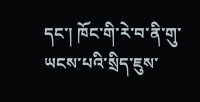དང་། ཁོང་གི་རེ་བ་ནི་གུ་ཡངས་པའི་སྲིད་ཇུས་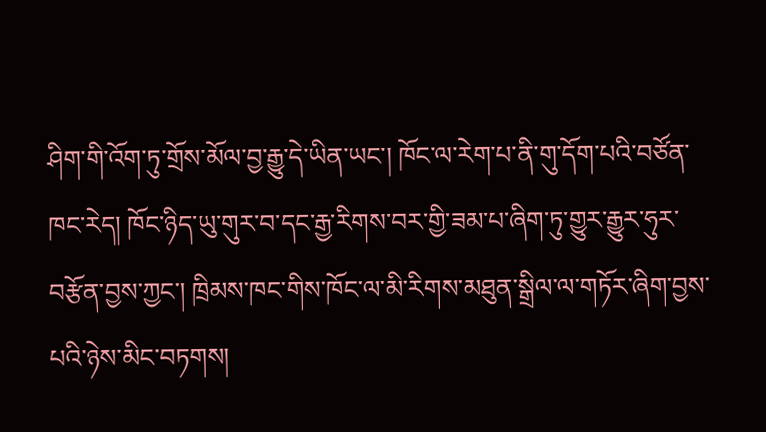ཤིག་གི་འོག་ཏུ་གྲོས་མོལ་བྱ་རྒྱུ་དེ་ཡིན་ཡང་། ཁོང་ལ་རེག་པ་ནི་གུ་དོག་པའི་བཙོན་ཁང་རེད། ཁོང་ཉིད་ཡུ་གུར་བ་དང་རྒྱ་རིགས་བར་གྱི་ཟམ་པ་ཞིག་ཏུ་གྱུར་རྒྱུར་ཧུར་བརྩོན་བྱས་ཀྱང་། ཁྲིམས་ཁང་གིས་ཁོང་ལ་མི་རིགས་མཐུན་སྒྲིལ་ལ་གཏོར་ཞིག་བྱས་པའི་ཉེས་མིང་བཏགས།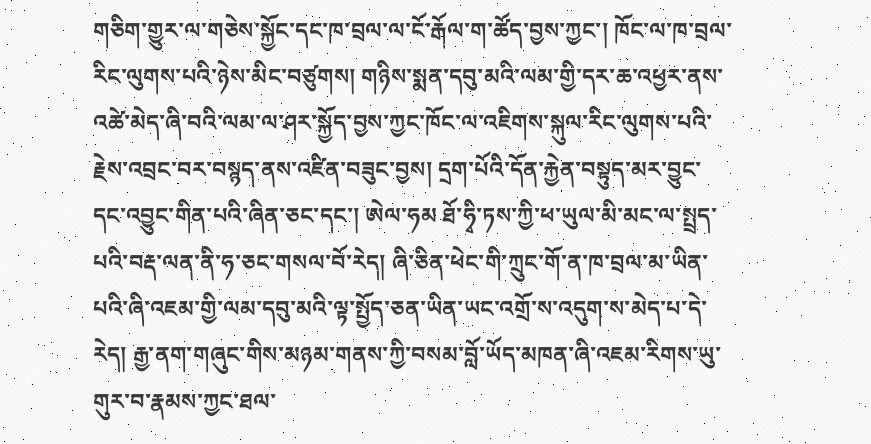གཅིག་གྱུར་ལ་གཅེས་སྐྱོང་དང་ཁ་བྲལ་ལ་ངོ་རྒོལ་ག་ཚོད་བྱས་ཀྱང་། ཁོང་ལ་ཁ་བྲལ་རིང་ལུགས་པའི་ཉེས་མིང་བཙུགས། གཉིས་སྨན་དབུ་མའི་ལམ་གྱི་དར་ཆ་འཕྱར་ནས་འཚེ་མེད་ཞི་བའི་ལམ་ལ་ཤར་སྐྱོད་བྱས་ཀྱང་ཁོང་ལ་འཇིགས་སྐུལ་རིང་ལུགས་པའི་རྗེས་འབྲང་བར་བསྙད་ནས་འཛིན་བཟུང་བྱས། དྲག་པོའི་དོན་རྐྱེན་བསྟུད་མར་བྱུང་དང་འབྱུང་གིན་པའི་ཞིན་ཅང་དང་། ཨེལ་ཧམ ཐོ་ཧྭི་ཏས་ཀྱི་ཕ་ཡུལ་མི་མང་ལ་སྤྲད་པའི་བརྡ་ལན་ནི་ཧ་ཅང་གསལ་བོ་རེད། ཞི་ཅིན་ཕེང་གི་ཀྲུང་གོ་ན་ཁ་བྲལ་མ་ཡིན་པའི་ཞི་འཇམ་གྱི་ལམ་དབུ་མའི་ལྟ་སྤྱོད་ཅན་ཡིན་ཡང་འགྲོ་ས་འདུག་ས་མེད་པ་དེ་རེད། རྒྱ་ནག་གཞུང་གིས་མཉམ་གནས་ཀྱི་བསམ་བློ་ཡོད་མཁན་ཞི་འཇམ་རིགས་ཡུ་གུར་བ་རྣམས་ཀྱང་ཐལ་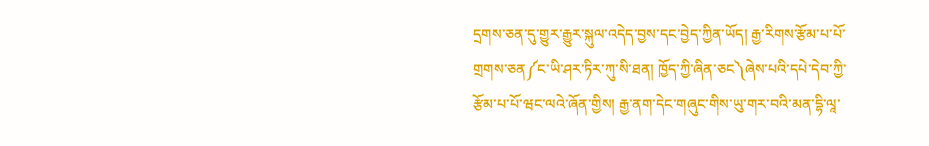དྲགས་ཅན་དུ་གྱུར་རྒྱུར་སྐུལ་འདེད་བྱས་དང་བྱེད་ཀྱིན་ཡོད། རྒྱ་རིགས་རྩོམ་པ་པོ་གྲགས་ཅན༼ང་ཡི་ཤར་ཏིར་ཀུ་སི་ཐན། ཁྱོད་ཀྱི་ཞིན་ཅང༽ཞེས་པའི་དཔེ་དེབ་ཀྱི་རྩོམ་པ་པོ་ཝང་ལའེ་ཞོན་གྱིས། རྒྱ་ནག་དེང་གཞུང་གིས་ཡུ་གར་བའི་མན་དྷི་ལཱ་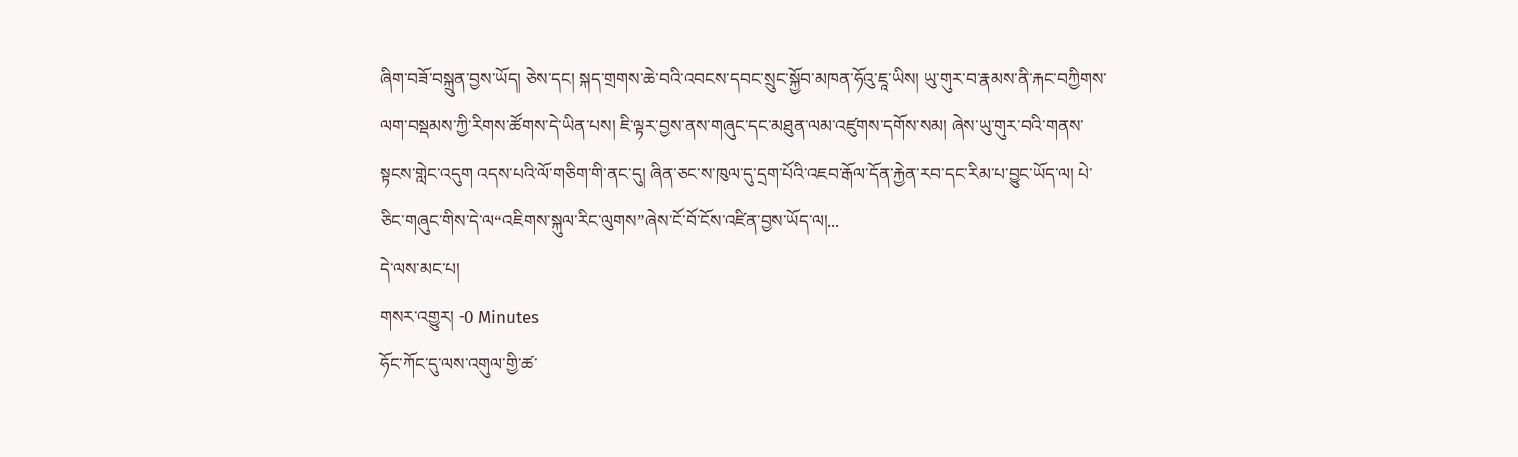ཞིག་བཟོ་བསྐྲུན་བྱས་ཡོད། ཅེས་དང། སྐད་གྲགས་ཆེ་བའི་འབངས་དབང་སྲུང་སྐྱོབ་མཁན་ཧོའུ་ཇཱ་ཡིས། ཡུ་གུར་བ་རྣམས་ནི་རྐང་བཀྱིགས་ལག་བསྡམས་ཀྱི་རིགས་ཚོགས་དེ་ཡིན་པས། ཇི་ལྟར་བྱས་ནས་གཞུང་དང་མཐུན་ལམ་འཛུགས་དགོས་སམ། ཞེས་ཡུ་གུར་བའི་གནས་སྟངས་གླེང་འདུག འདས་པའི་ལོ་གཅིག་གི་ནང་དུ། ཞིན་ཅང་ས་ཁུལ་དུ་དྲག་པོའི་འཇབ་རྒོལ་དོན་རྐྱེན་རབ་དང་རིམ་པ་བྱུང་ཡོད་ལ། པེ་ཅིང་གཞུང་གིས་དེ་ལ“འཇིགས་སྐུལ་རིང་ལུགས”ཞེས་ངོ་བོ་ངོས་འཛིན་བྱས་ཡོད་ལ།...
དེ་ལས་མང་པ།
གསར་འགྱུར། -0 Minutes
ཧོང་ཀོང་དུ་ལས་འགུལ་གྱི་ཚ་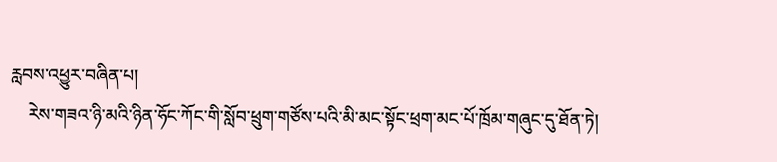རླབས་འཕྱུར་བཞིན་པ།
    རེས་གཟའ་ཉི་མའི་ཉིན་ཧོང་ཀོང་གི་སློབ་ཕྲུག་གཙོས་པའི་མི་མང་སྟོང་ཕྲག་མང་པོ་ཁྲོམ་གཞུང་དུ་ཐོན་ཏེ།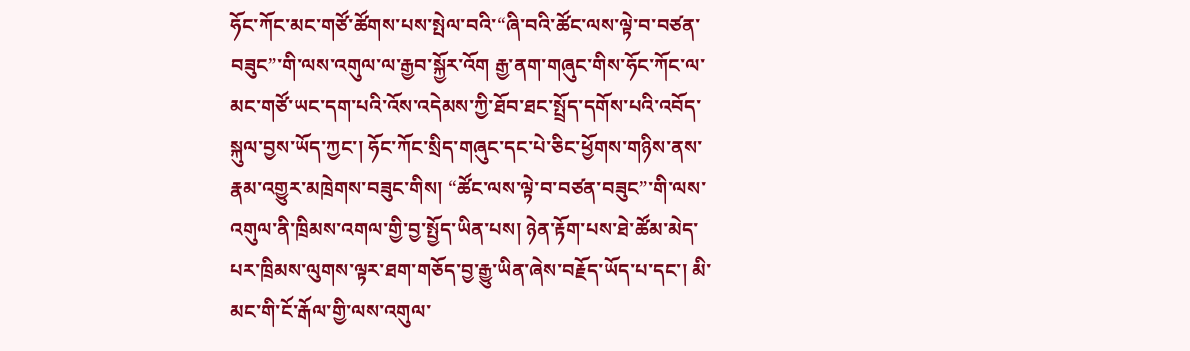ཧོང་ཀོང་མང་གཙོ་ཚོགས་པས་སྤེལ་བའི་“ཞི་བའི་ཚོང་ལས་ལྟེ་བ་བཙན་བཟུང”་གི་ལས་འགུལ་ལ་རྒྱབ་སྐྱོར་འོག རྒྱ་ནག་གཞུང་གིས་ཧོང་ཀོང་ལ་མང་གཙོ་ཡང་དག་པའི་འོས་འདེམས་ཀྱི་ཐོབ་ཐང་སྤྲོད་དགོས་པའི་འབོད་སྐུལ་བྱས་ཡོད་ཀྱང་། ཧོང་ཀོང་སྲིད་གཞུང་དང་པེ་ཅིང་ཕྱོགས་གཉིས་ནས་རྣམ་འགྱུར་མཁྲེགས་བཟུང་གིས། “ཚོང་ལས་ལྟེ་བ་བཙན་བཟུང”་གི་ལས་འགུལ་ནི་ཁྲིམས་འགལ་གྱི་བྱ་སྤྱོད་ཡིན་པས། ཉེན་རྟོག་པས་ཐེ་ཚོམ་མེད་པར་ཁྲིམས་ལུགས་ལྟར་ཐག་གཅོད་བྱ་རྒྱུ་ཡིན་ཞེས་བརྗོད་ཡོད་པ་དང་། མི་མང་གི་ངོ་རྒོལ་གྱི་ལས་འགུལ་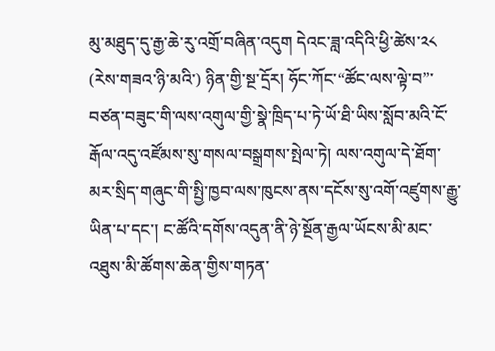མུ་མཐུད་དུ་རྒྱ་ཆེ་རུ་འགྲོ་བཞིན་འདུག དེའང་ཟླ་འདིའི་ཕྱི་ཚེས་༢༨ (རེས་གཟའ་ཉི་མའི་) ཉིན་གྱི་སྔ་དྲོར། ཧོང་ཀོང་“ཚོང་ལས་ལྟེ་བ”་བཙན་བཟུང་གི་ལས་འགུལ་གྱི་སྣེ་ཁྲིད་པ་ཏེ་ཡོ་ཐི་ཡིས་སློབ་མའི་ངོ་རྒོལ་འདུ་འཛོམས་སུ་གསལ་བསྒྲགས་སྤེལ་ཏེ། ལས་འགུལ་དེ་ཐོག་མར་སྲིད་གཞུང་གི་སྤྱི་ཁྱབ་ལས་ཁུངས་ནས་དངོས་སུ་འགོ་འཛུགས་རྒྱུ་ཡིན་པ་དང་། ང་ཚོའི་དགོས་འདུན་ནི་ཉེ་སྔོན་རྒྱལ་ཡོངས་མི་མང་འཐུས་མི་ཚོགས་ཆེན་གྱིས་གཏན་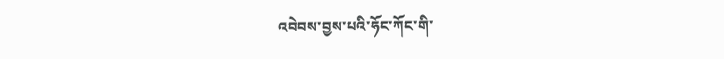འབེབས་བྱས་པའི་ཧོང་ཀོང་གི་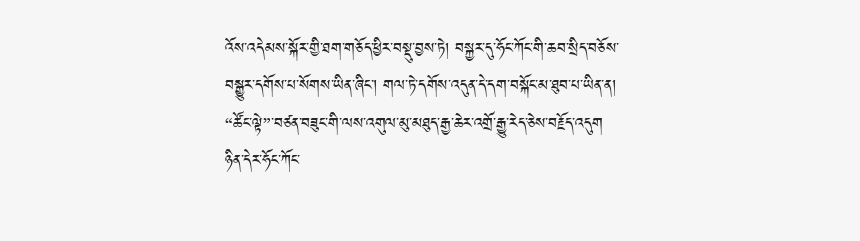འོས་འདེམས་སྐོར་གྱི་ཐག་གཅོད་ཕྱིར་བསྡུ་བྱས་ཏེ། བསྐྱར་དུ་ཧོང་ཀོང་གི་ཆབ་སྲིད་བཅོས་བསྒྱུར་དགོས་པ་སོགས་ཡིན་ཞིང་། གལ་ཏེ་དགོས་འདུན་དེ་དག་བསྐོང་མ་ཐུབ་པ་ཡིན་ན། “ཚོང་ལྟེ”་བཙན་བཟུང་གི་ལས་འགུལ་མུ་མཐུད་རྒྱ་ཆེར་འགྲོ་རྒྱུ་རེད་ཅེས་བརྗོད་འདུག ཉིན་དེར་ཧོང་ཀོང་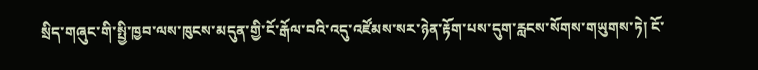སྲིད་གཞུང་གི་སྤྱི་ཁྱབ་ལས་ཁུངས་མདུན་གྱི་ངོ་རྒོལ་བའི་འདུ་འཛོམས་སར་ཉེན་རྟོག་པས་དུག་རླངས་སོགས་གཡུགས་ཏེ། ངོ་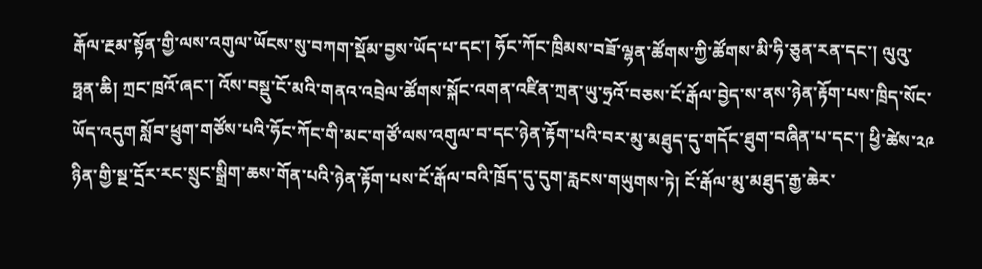རྒོལ་རྔམ་སྟོན་གྱི་ལས་འགུལ་ཡོངས་སུ་བཀག་སྡོམ་བྱས་ཡོད་པ་དང་། ཧོང་ཀོང་ཁྲིམས་བཟོ་ལྷན་ཚོགས་ཀྱི་ཚོགས་མི་ཧི་ཅུན་རན་དང་། ལུའུ་ཧྥན་ཆི། ཀྲང་ཁྲའོ་ཞང་། འོས་བསྡུ་ངོ་མའི་གནའ་འབྲེལ་ཚོགས་སྐོང་འགན་འཛིན་ཀྲན་ཡུ་ཧྲའོ་བཅས་ངོ་རྒོལ་བྱེད་ས་ནས་ཉེན་རྟོག་པས་ཁྲིད་སོང་ཡོད་འདུག སློབ་ཕྲུག་གཙོས་པའི་ཧོང་ཀོང་གི་མང་གཙོ་ལས་འགུལ་བ་དང་ཉེན་རྟོག་པའི་བར་མུ་མཐུད་དུ་གདོང་ཐུག་བཞིན་པ་དང་། ཕྱི་ཚེས་༢༩ ཉིན་གྱི་སྔ་དྲོར་རང་སྲུང་སྒྲིག་ཆས་གོན་པའི་ཉེན་རྟོག་པས་ངོ་རྒོལ་བའི་ཁྲོད་དུ་དུག་རླངས་གཡུགས་ཏེ། ངོ་རྒོལ་མུ་མཐུད་རྒྱ་ཆེར་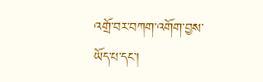འགྲོ་བར་བཀག་འགོག་བྱས་ཡོད་པ་དང་།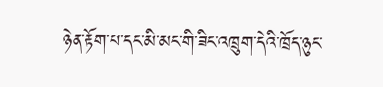ཉེན་རྟོག་པ་དང་མི་མང་གི་ཟིང་འཁྲུག་དེའི་ཁྲོད་ཉུང་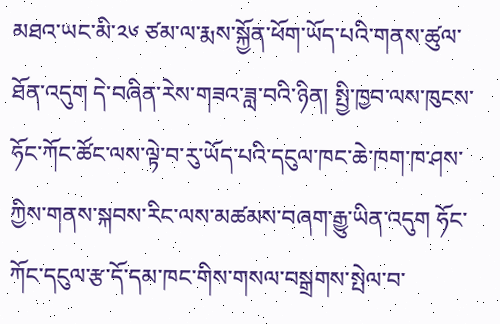མཐའ་ཡང་མི་༢༦ ཙམ་ལ་རྨས་སྐྱོན་ཕོག་ཡོད་པའི་གནས་ཚུལ་ཐོན་འདུག དེ་བཞིན་རེས་གཟའ་ཟླ་བའི་ཉིན། སྤྱི་ཁྱབ་ལས་ཁུངས་ཧོང་ཀོང་ཚོང་ལས་ལྟེ་བ་རུ་ཡོད་པའི་དངུལ་ཁང་ཆེ་ཁག་ཁ་ཤས་ཀྱིས་གནས་སྐབས་རིང་ལས་མཚམས་བཞག་རྒྱུ་ཡིན་འདུག ཧོང་ཀོང་དངུལ་རྩ་དོ་དམ་ཁང་གིས་གསལ་བསྒྲགས་སྤེལ་བ་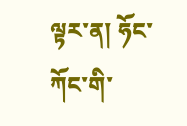ལྟར་ན། ཧོང་ཀོང་གི་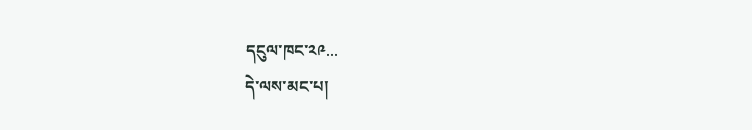དངུལ་ཁང་༢༩...
དེ་ལས་མང་པ།